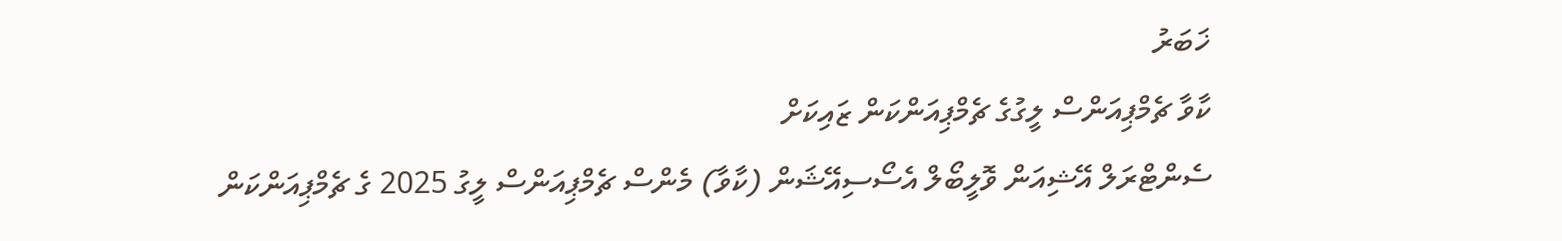ޚަބަރު
ކާވާ ޗެމްޕިއަންސް ލީގުގެ ޗެމްޕިއަންކަން ޒައިކަށް
ސެންޓްރަލް އޭޝިއަން ވޮލީބޯލް އެސޯސިއޭޝަން (ކާވާ) މެންސް ޗެމްޕިއަންސް ލީގު 2025 ގެ ޗެމްޕިއަންކަން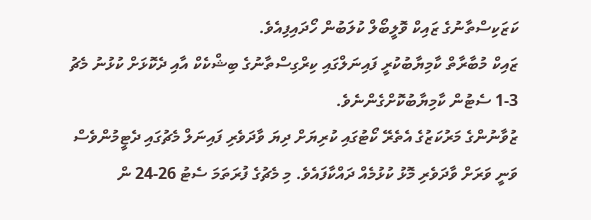ކަޒަކިސްތާނުގެ ޒައިކް ވޮލީބޯލް ކުލަބުން ހޯދައިފިއެވެ.
ޒައިކް މުބާރާތް ކާމިޔާބުކުރީ ފައިނަލްގައި ކިރްގިސްތާނުގެ ބިޝްކެކް އާއި ދެކޮޅަށް ކުޅުނު މެޗު 3-1 ސެޓުން ކާމިޔާބުކޮށްގެންނެވެ.
ޒުވާނުންގެ މަރުކަޒުގެ އެތެރޭ ކޯޓުގައި ކުރިޔަށް ދިޔަ ވާދަވެރި ފައިނަލް މެޗުގައި ދެޓީމުންވެސް ވަނީ ވަރަށް ވާދަވެރި މޮޅު ކުޅުމެއް ދައްކާފައެވެ. މި މެޗުގެ ފުރަތަމަ ސެޓު 26-24 ން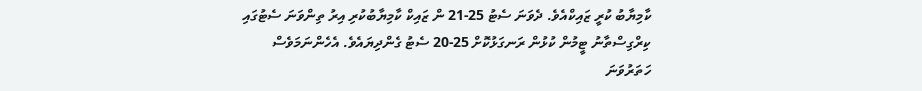ކާމިޔާބު ކުރީ ޒައިކްއެވެ. ދެވަނަ ސެޓު 25-21 ން ޒައިކް ކާމިޔާބުކުރި އިރު ތިންވަނަ ސެޓުގައި ކިރްގިސްތާނު ޓީމުން ކުޅުން ރަނގަޅުކޮށް 25-20 ސެޓު ގެންދިޔައެވެ. އެހެންނަމަވެސް ހަތަރުވަނަ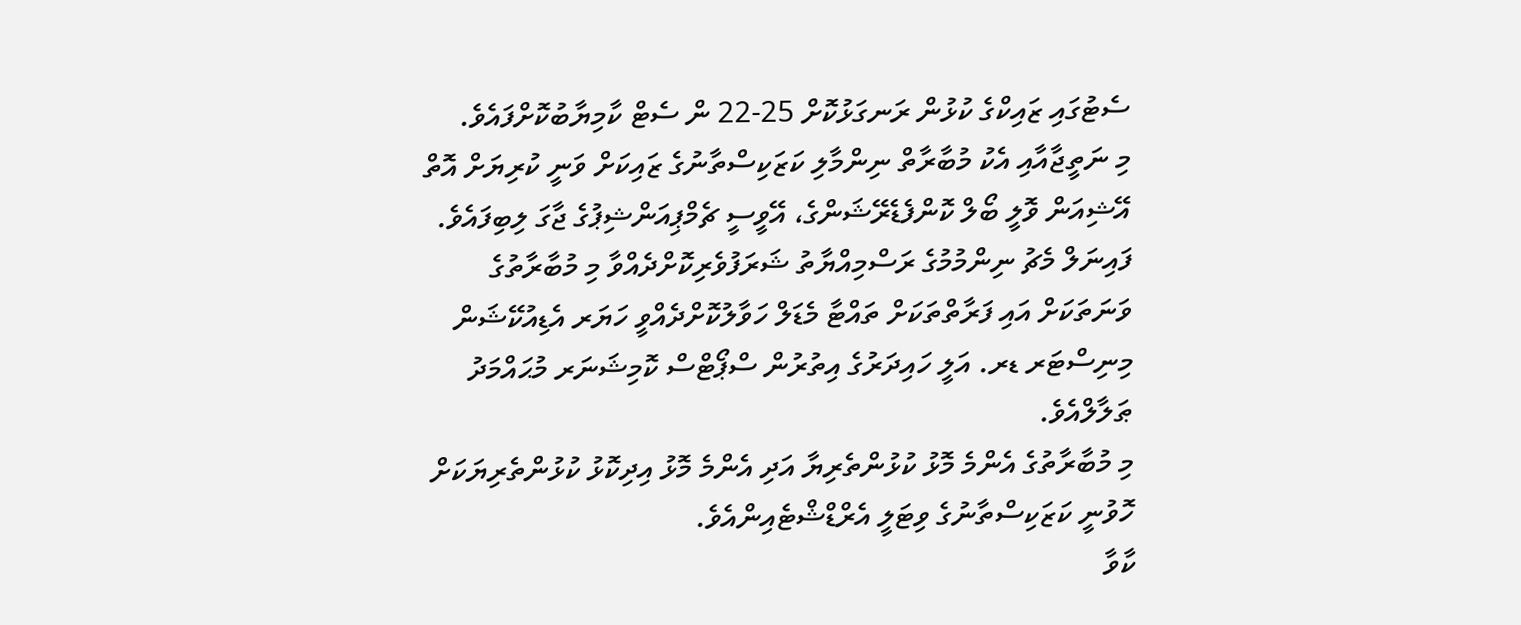ސެޓުގައި ޒައިކްގެ ކުޅުން ރަނގަޅުކޮށް 25-22 ން ސެޓް ކާމިޔާބުކޮށްފައެވެ.
މި ނަތީޖާއާއި އެކު މުބާރާތް ނިންމާލި ކަޒަކިސްތާނުގެ ޒައިކަށް ވަނީ ކުރިޔަށް އޮތް އޭޝިއަން ވޮލީ ބޯލް ކޮންފެޑެރޭޝަންގެ، އޭވީސީ ޗެމްޕިއަންޝިޕުގެ ޖާގަ ލިބިފައެވެ.
ފައިނަލް މެޗު ނިންމުމުގެ ރަސްމިއްޔާތު ޝަރަފުވެރިކޮށްދެއްވާ މި މުބާރާތުގެ ވަނަތަކަށް އައި ފަރާތްތަކަށް ތައްޓާ މެޑަލް ހަވާލުކޮށްދެއްވީ ހަޔަރ އެޑިއުކޭޝަން މިނިސްޓަރ ޑރ. އަލީ ހައިދަރުގެ އިތުރުން ސްޕޯޓްސް ކޮމިޝަނަރ މުޙައްމަދު ޠަލާލްއެވެ.
މި މުބާރާތުގެ އެންމެ މޮޅު ކުޅުންތެރިޔާ އަދި އެންމެ މޮޅު އިދިކޮޅު ކުޅުންތެރިޔަކަށް ހޮވުނީ ކަޒަކިސްތާނުގެ ވިޓަލީ އެރްޑްޝްޓެއިންއެވެ.
ކާވާ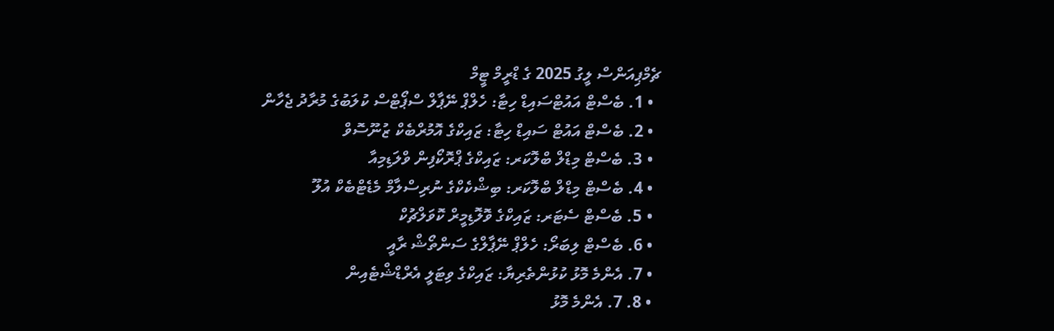ޗެމްޕިއަންސް ލީގު 2025 ގެ ޑްރީމް ޓީމް
  • 1. ބެސްޓް އައުޓްސައިޑް ހިޓާ: ހެލްޕް ނޭޕާލް ސްޕޯޓްސް ކުލަބުގެ މުރާދު ޖެހާން
  • 2. ބެސްޓް އައުޓް ސައިޑް ހިޓާ: ޒައިކްގެ އޮމުރްބެކް ޒުނޫސޮވް
  • 3. ބެސްޓް މިޑްލް ބްލޮކަރ: ޒައިކްގެ ޕްރޮކޯފިން ވްލަޑިމިއާ
  • 4. ބެސްޓް މިޑްލް ބްލޮކަރ: ބިޝްކެކްގެ ނުރިސްލާމް މެޑެޓްބެކް އުލޫ
  • 5. ބެސްޓް ސެޓަރ: ޒައިކްގެ ވޮލޮޑިމީރް ކޮވަލްޗުކް
  • 6. ބެސްޓް ލިބަރޯ: ހެލްޕް ނޭޕާލްގެ ސަންތޯޝް ރާއީ
  • 7. އެންމެ މޮޅު ކުޅުންތެރިޔާ: ޒައިކްގެ ވިޓަލީ އެރްޑްޝްޓެއިން
  • 8. 7. އެންމެ މޮޅު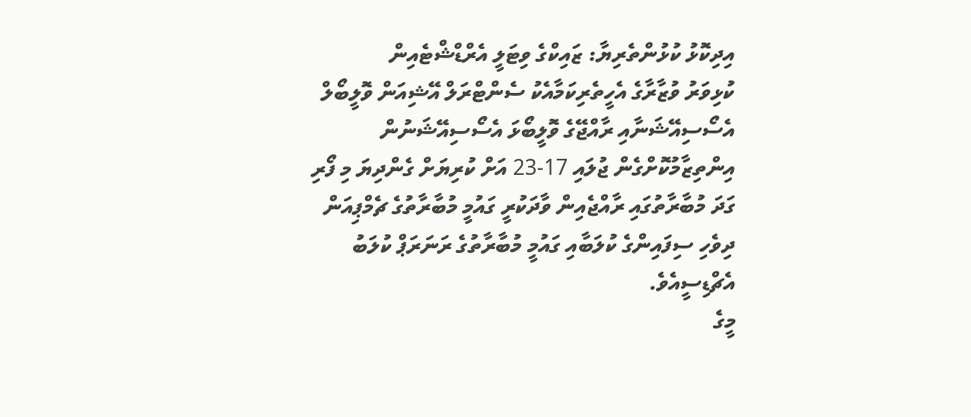އިދިކޮޅު ކުޅުންތެރިޔާ: ޒައިކްގެ ވިޓަލީ އެރްޑްޝްޓެއިން
ކުޅިވަރު ވުޒާރާގެ އެހީތެރިކަމާއެކު ސެންޓްރަލް އޭޝިއަން ވޮލީބޯލް އެސޯސިއޭޝަނާއި ރާއްޖޭގެ ވޮލީބޯޅަ އެސޯސިއޭޝަނުން އިންތިޒާމުކޮށްގެން ޖުލައި 17-23 އަށް ކުރިޔަށް ގެންދިޔަ މި ފޯރި ގަދަ މުބާރާތުގައި ރާއްޖެއިން ވާދަކުރީ ގައުމީ މުބާރާތުގެ ޗެމްޕިއަން ދިވެހި ސިފައިންގެ ކުލަބާއި ގައުމީ މުބާރާތުގެ ރަނަރަޕް ކުލަބު އެޗްޑިސީއެވެ.
މީގެ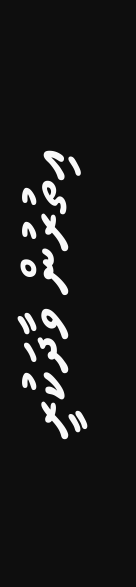އިތުރުން ވާދަކުރީ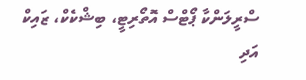ސްރީލަންކާ ޕޯޓްސް އޮތޯރިޓީ، ބިޝްކެކް، ޒައިކް އަދި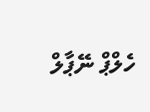ހެލްޕް ނޭޕާލް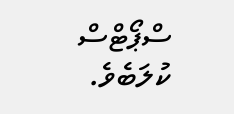ސްޕޯޓްސް ކުލަބެވެ.